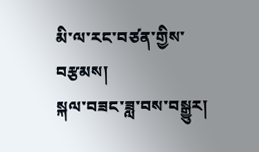མི་ལ་རང་བཙན་གྱིས་བརྩམས།
སྐལ་བཟང་ཟླ་བས་བསྒྱུར།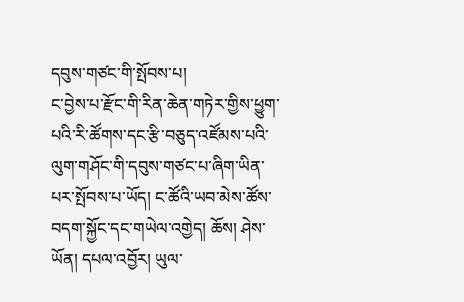དབུས་གཙང་གི་སྤོབས་པ།
ང་བྱེས་པ་རྫོང་གི་རིན་ཆེན་གཏེར་གྱིས་ཕྱུག་པའི་རི་ཚོགས་དང་རྩི་བཅུད་འཛོམས་པའི་ལུག་གཤོང་གི་དབུས་གཙང་པ་ཞིག་ཡིན་པར་སྤོབས་པ་ཡོད། ང་ཚོའི་ཡབ་མེས་ཚོས་བདག་སྐྱོང་དང་གཡེལ་འགྱེད། ཆོས། ཤེས་ཡོན། དཔལ་འབྱོར། ཡུལ་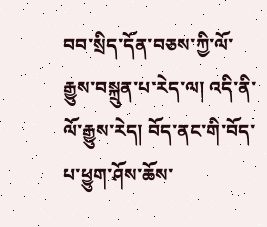བབ་སྲིད་དོན་བཅས་ཀྱི་ལོ་རྒྱུས་བསྐྲུན་པ་རེད་ལ། འདི་ནི་ལོ་རྒྱུས་རེད། བོད་ནང་གི་བོད་པ་ཕྱུག་ཤོས་ཆོས་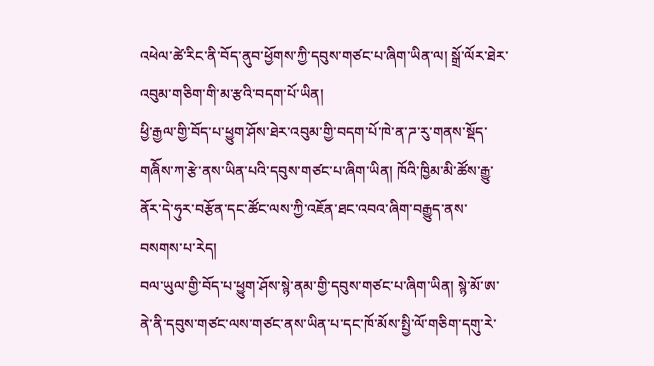འཕེལ་ཚེ་རིང་ནི་བོད་ནུབ་ཕྱོགས་ཀྱི་དབུས་གཙང་པ་ཞིག་ཡིན་ལ། སྒྲོ་ལོར་ཐེར་འབུམ་གཅིག་གི་མ་རྩའི་བདག་པོ་ཡིན།
ཕྱི་རྒྱལ་གྱི་བོད་པ་ཕྱུག་ཤོས་ཐེར་འབུམ་གྱི་བདག་པོ་ཁེ་ན་ཌ་རུ་གནས་སྡོད་གཞིོས་ཀ་རྩེ་ནས་ཡིན་པའི་དབུས་གཙང་པ་ཞིག་ཡིན། ཁོའི་ཁྱིམ་མི་ཚོས་རྒྱུ་ནོར་དེ་ཧུར་བརྩོན་དང་ཚོང་ལས་ཀྱི་འཇོན་ཐང་འབའ་ཞིག་བརྒྱུད་ནས་བསགས་པ་རེད།
བལ་ཡུལ་གྱི་བོད་པ་ཕྱུག་ཤོས་སྙེ་ནམ་གྱི་དབུས་གཙང་པ་ཞིག་ཡིན། སྙེ་མོ་ཨ་ནེ་ནི་དབུས་གཙང་ལས་གཙང་ནས་ཡིན་པ་དང་ཁོ་མོས་སྤྱི་ལོ་གཅིག་དགུ་རེ་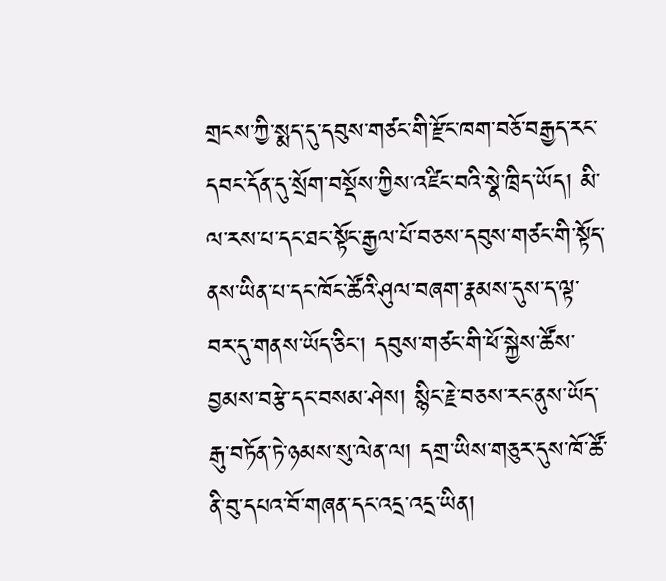གྲངས་ཀྱི་སྨད་དུ་དབུས་གཙང་གི་རྫོང་ཁག་བཅོ་བརྒྱད་རང་དབང་དོན་དུ་སྲོག་བསྡོས་ཀྱིས་འཛིང་བའི་སྣེ་ཁྲིད་ཡོད། མི་ལ་རས་པ་དང་ཐང་སྟོང་རྒྱལ་པོ་བཅས་དབུས་གཙང་གི་སྟོད་ནས་ཡིན་པ་དང་ཁོང་ཚོའི་ཤུལ་བཞག་རྣམས་དུས་ད་ལྟ་བར་དུ་གནས་ཡོད་ཅིང་། དབུས་གཙང་གི་ཕོ་སྐྱེས་ཚོས་བྱམས་བརྩེ་དང་བསམ་ཤེས། སྙིང་རྗེ་བཅས་རང་ནུས་ཡོད་རྒུ་བཏོན་ཏེ་ཉམས་སུ་ལེན་ལ། དགྲ་ཡིས་གཅུར་དུས་ཁོ་ཚོ་ནི་བུ་དཔའ་བོ་གཞན་དང་འདྲ་འདྲ་ཡིན།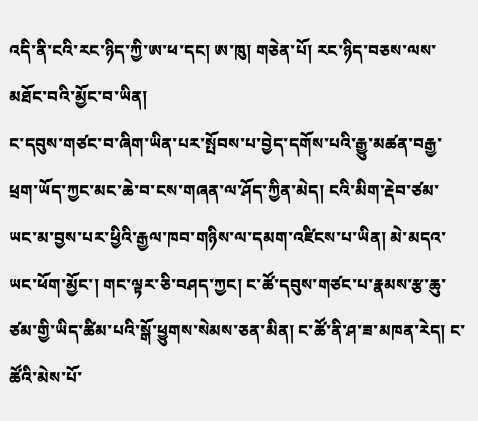འདི་ནི་ངའི་རང་ཉིད་ཀྱི་ཨ་ཕ་དང། ཨ་ཁུ། གཅེན་པོ། རང་ཉིད་བཅས་ལས་མཐོང་བའི་མྱོང་བ་ཡིན།
ང་དབུས་གཙང་བ་ཞིག་ཡིན་པར་སྤོབས་པ་བྱེད་དགོས་པའི་རྒྱུ་མཚན་བརྒྱ་ཕྲག་ཡོད་ཀྱང་མང་ཆེ་བ་ངས་གཞན་ལ་ཤོད་ཀྱིན་མེད། ངའི་མིག་རྡེབ་ཙམ་ཡང་མ་བྱས་པར་ཕྱིའི་རྒྱལ་ཁབ་གཉིས་ལ་དམག་འཛིངས་པ་ཡིན། མེ་མདའ་ཡང་ཕོག་མྱོང་། གང་ལྟར་ཅི་བཤད་ཀྱང། ང་ཚོ་དབུས་གཙང་པ་རྣམས་རྩ་ཆུ་ཙམ་གྱི་ཡིད་ཚིམ་པའི་སྒོ་ཕྱུགས་སེམས་ཅན་མིན། ང་ཚོ་ནི་ཤ་ཟ་མཁན་རེད། ང་ཚོའི་མེས་པོ་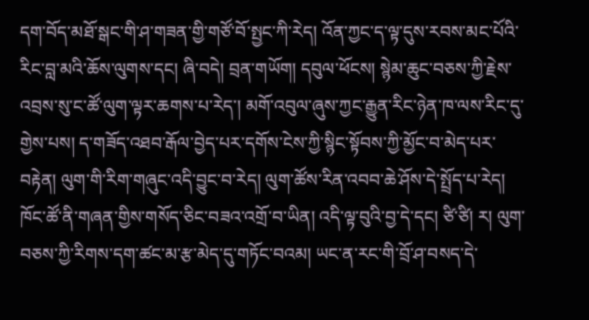དག་བོད་མཐོ་སྒང་གི་ཤ་གཟན་གྱི་གཙོ་བོ་སྤྱང་ཀི་རེད། འོན་ཀྱང་ད་ལྟ་དུས་རབས་མང་པོའི་རིང་བླ་མའི་ཆོས་ལུགས་དང། ཞི་བདེ། བྲན་གཡོག། དབུལ་ཕོངས། སྙེམ་ཆུང་བཅས་ཀྱི་རྗེས་འབྲས་སུ་ང་ཚོ་ལུག་ལྟར་ཆགས་པ་རེད་། མགོ་འབུལ་ཞུས་ཀྱང་རྒྱུན་རིང་ཉེན་ཁ་ལས་རིང་དུ་གྱེས་པས། ད་གཟོད་འཐབ་རྒོལ་བྱེད་པར་དགོས་ངེས་ཀྱི་སྙིང་སྟོབས་ཀྱི་མྱོང་བ་མེད་པར་བརྟེན། ལུག་གི་རིག་གཞུང་འདི་བྱུང་བ་རེད། ལུག་ཚོས་རིན་འབབ་ཆེ་ཤོས་དེ་སྤྲོད་པ་རེད། ཁོང་ཚོ་ནི་གཞན་གྱིས་གསོད་ཅིང་བཟའ་འགྲོ་བ་ཡིན། འདི་ལྟ་བུའི་བྱ་དེ་དང། ཙི་ཙི། ར། ལུག་བཅས་ཀྱི་རིགས་དག་ཚང་མ་རྩ་མེད་དུ་གཏོང་བའམ། ཡང་ན་རང་གི་བྲོ་ཤ་བསད་དེ་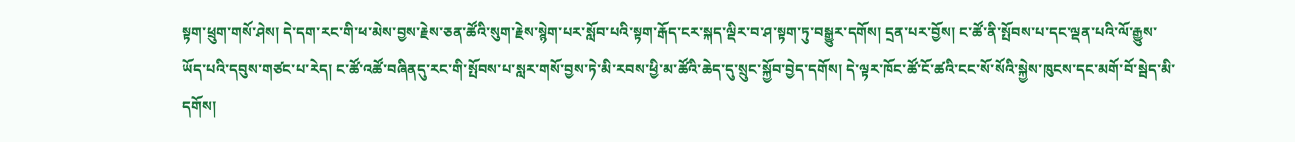སྟག་ཕྲུག་གསོ་ཤེས། དེ་དག་རང་གི་ཕ་མེས་བྱས་རྗེས་ཅན་ཚོའི་སུག་རྗེས་སྙེག་པར་སློབ་པའི་སྟག་རྒོད་ངར་སྐད་ལྡིར་བ་ཤ་སྟག་ཏུ་བསྒྱུར་དགོས། དྲན་པར་བྱོས། ང་ཚོ་ནི་སྤོབས་པ་དང་ལྡན་པའི་ལོ་རྒྱུས་ཡོད་པའི་དབུས་གཙང་པ་རེད། ང་ཚོ་འཚོ་བཞིནདུ་རང་གི་སྤོབས་པ་སླར་གསོ་བྱས་ཏེ་མི་རབས་ཕྱི་མ་ཚོའི་ཆེད་དུ་སྲུང་སྐྱོབ་བྱེད་དགོས། དེ་ལྟར་ཁོང་ཚོ་ངོ་ཚའི་ངང་སོ་སོའི་སྐྱེས་ཁུངས་དང་མགོ་བོ་སྦེད་མི་དགོས།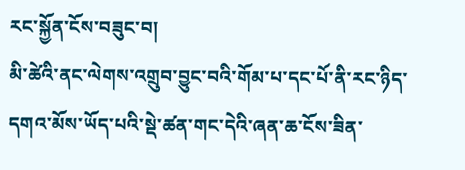རང་སྐྱོན་ངོས་བཟུང་བ།
མི་ཚེའི་ནང་ལེགས་འགྲུབ་བྱུང་བའི་གོམ་པ་དང་པོ་ནི་རང་ཉིད་དགའ་མོས་ཡོད་པའི་སྡེ་ཚན་གང་དེའི་ཞན་ཆ་ངོས་ཟིན་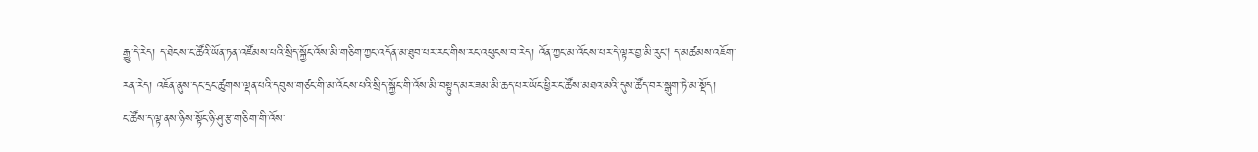རྒྱུ་དེ་རེད། ད་ཐེངས་ང་ཚོའི་ཡོན་ཏན་འཛོམས་པའི་སྲིད་སྐྱོང་འོས་མི་གཅིག་ཀྱང་འདོན་མ་ཐུབ་པར་རང་གིས་རང་འཕུངས་བ་རེད། འོན་ཀྱང་མ་འོངས་པར་དེ་ལྟར་བྱ་མི་རུང། ད་མཚམས་འཇོག་རན་རེད། འཇོན་ནུས་དང་དྲང་ཚུགས་ལྡན་པའི་དབུས་གཙང་གི་མ་འོངས་པའི་སྲིད་སྐྱོང་གི་འོས་མི་བསྟུད་མར་ཟམ་མི་ཆད་པར་ཡོང་ཕྱིར་ང་ཚོས་མཐའ་མའི་དུས་ཚོད་བར་སྒུག་ཏེ་མ་སྡོད།
ང་ཚོས་ད་ལྟ་ནས་ཉིས་སྟོང་ཉི་ཤུ་རྩ་གཅིག་གི་འོས་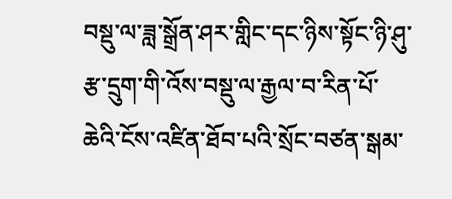བསྡུ་ལ་ཟླ་སྒྲོན་ཤར་གླིང་དང་ཉིས་སྟོང་ཉི་ཤུ་རྩ་དྲུག་གི་འོས་བསྡུ་ལ་རྒྱལ་བ་རིན་པོ་ཆེའི་ངོས་འཛིན་ཐོབ་པའི་སྲོང་བཙན་སྒམ་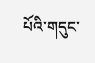པོའི་གདུང་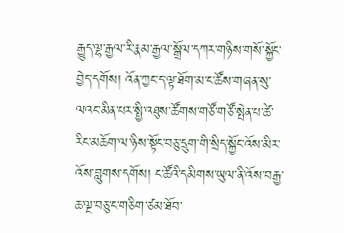རྒྱུད་ལྷ་རྒྱལ་རི་རྣམ་རྒྱལ་སྒྲོལ་དཀར་གཉིས་གསོ་སྐྱོང་བྱེད་དགོས། འོན་ཀྱང་ད་ལྟ་ཐོག་མ་ང་ཚོས་གཞན་སུ་ལའང་མིན་པར་སྤྱི་འཐུས་ཚོགས་གཙོ་གཙོ་སྤེན་པ་ཚེ་རིང་མཆོག་ལ་ཉིས་སྟོང་བཅུ་དྲུག་གི་སྲིད་སྐྱོང་འོས་མིར་འོས་བླུགས་དགོས། ང་ཚོའི་དམིགས་ཡུལ་ནི་འོས་བརྒྱ་ཆ་ལྔ་བཅུ་ང་གཅིག་ཙམ་ཐོབ་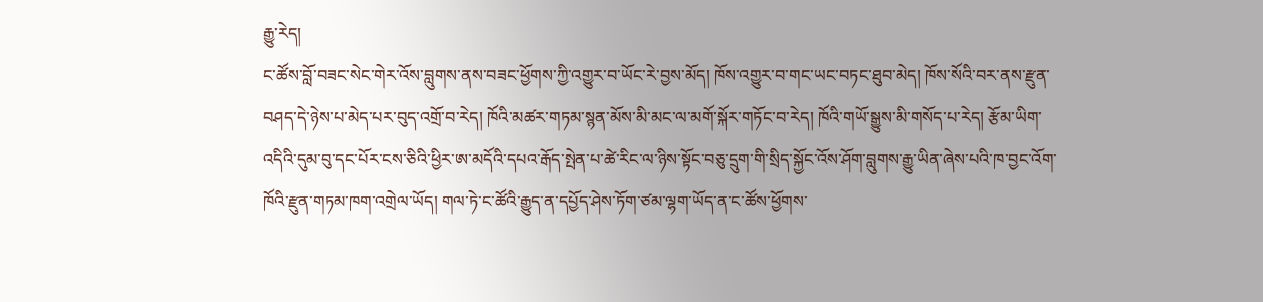རྒྱུ་རེད།
ང་ཚོས་བློ་བཟང་སེང་གེར་འོས་བླུགས་ནས་བཟང་ཕྱོགས་ཀྱི་འགྱུར་བ་ཡོང་རེ་བྱས་མོད། ཁོས་འགྱུར་བ་གང་ཡང་བཏང་ཐུབ་མེད། ཁོས་སོའི་བར་ནས་རྫུན་བཤད་དེ་ཉེས་པ་མེད་པར་བུད་འགྲོ་བ་རེད། ཁོའི་མཚར་གཏམ་སྙན་མོས་མི་མང་ལ་མགོ་སྐོར་གཏོང་བ་རེད། ཁོའི་གཡོ་སྒྱུས་མི་གསོད་པ་རེད། རྩོམ་ཡིག་འདིའི་དུམ་བུ་དང་པོར་ངས་ཅིའི་ཕྱིར་ཨ་མདོའི་དཔའ་རྒོད་སྤེན་པ་ཚེ་རིང་ལ་ཉིས་སྟོང་བཅུ་དྲུག་གི་སྲིད་སྐྱོང་འོས་ཤོག་བླུགས་རྒྱུ་ཡིན་ཞེས་པའི་ཁ་བྱང་འོག་ཁོའི་རྫུན་གཏམ་ཁག་འགྲེལ་ཡོད། གལ་ཏེ་ང་ཚོའི་རྒྱུད་ན་དཔྱོད་ཤེས་ཏོག་ཙམ་ལྷག་ཡོད་ན་ང་ཚོས་ཕྱོགས་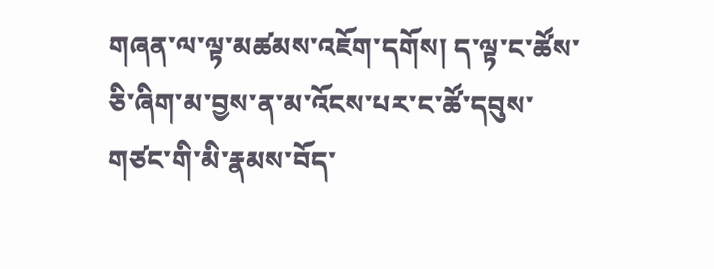གཞན་ལ་ལྟ་མཚམས་འཇོག་དགོས། ད་ལྟ་ང་ཚོས་ཅི་ཞིག་མ་བྱས་ན་མ་འོངས་པར་ང་ཚོ་དབུས་གཙང་གི་མི་རྣམས་བོད་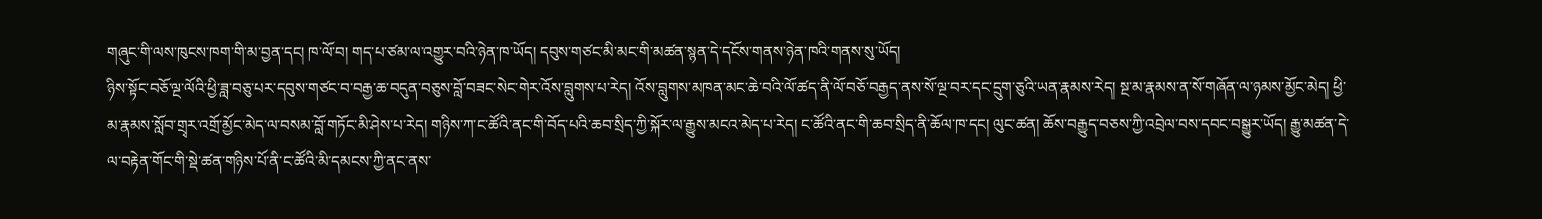གཞུང་གི་ལས་ཁུངས་ཁག་གི་མ་བྱན་དང། ཁ་ལོ་བ། གད་པ་ཙམ་ལ་འགྱུར་བའི་ཉེན་ཁ་ཡོད། དབུས་གཙང་མི་མང་གི་མཚན་སྙན་དེ་དངོས་གནས་ཉེན་ཁའི་གནས་སུ་ཡོད།
ཉིས་སྟོང་བཅོ་ལྔ་ལོའི་ཕྱི་ཟླ་བཅུ་པར་དབུས་གཙང་བ་བརྒྱ་ཆ་བདུན་བཅུས་བློ་བཟང་སེང་གེར་འོས་བླུགས་པ་རེད། འོས་བླུགས་མཁན་མང་ཆེ་བའི་ལོ་ཚད་ནི་ལོ་བཅོ་བརྒྱད་ནས་སོ་ལྔ་བར་དང་དྲུག་ཅུའི་ཡན་རྣམས་རེད། སྔ་མ་རྣམས་ན་སོ་གཞོན་ལ་ཉམས་མྱོང་མེད། ཕྱི་མ་རྣམས་སློབ་གྲྭར་འགྲོ་མྱོང་མེད་ལ་བསམ་བློ་གཏོང་མི་ཤེས་པ་རེད། གཉིས་ཀ་ང་ཚོའི་ནང་གི་བོད་པའི་ཆབ་སྲིད་ཀྱི་སྐོར་ལ་རྒྱུས་མངའ་མེད་པ་རེད། ང་ཚོའི་ནང་གི་ཆབ་སྲིད་ནི་ཆོལ་ཁ་དང། ལུང་ཚན། ཆོས་བརྒྱུད་བཅས་ཀྱི་འབྲེལ་བས་དབང་བསྒྱུར་ཡོད། རྒྱུ་མཚན་དེ་ལ་བརྟེན་གོང་གི་སྡེ་ཚན་གཉིས་པོ་ནི་ང་ཚོའི་མི་དམངས་ཀྱི་ནང་ནས་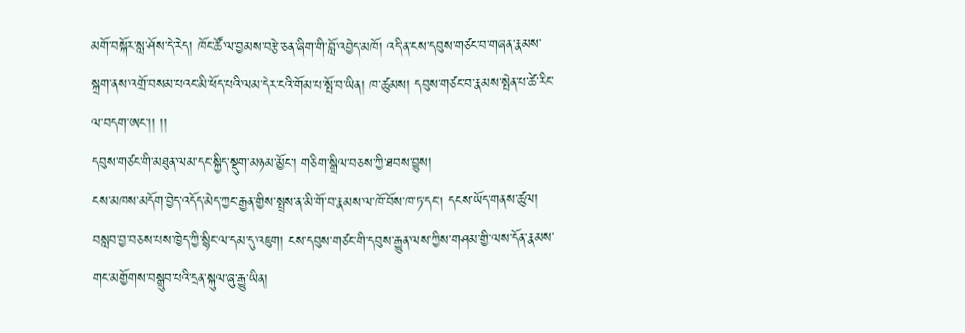མགོ་བསྐོར་སླ་ཤོས་དེ་རེད། ཁོང་ཚོ་ལ་བྱམས་བརྩེ་ཅན་ཞིག་གི་བློ་འབྱེད་མཁོ། འདི་ན་ངས་དབུས་གཙང་བ་གཞན་རྣམས་སྐྲག་ནས་འགྲོ་བསམ་པའང་མི་ཕོད་པའི་ལམ་དེར་ངའི་གོམ་པ་སྤོ་བ་ཡིན། ཁ་ཚུམས། དབུས་གཙང་བ་རྣམས་སྤེན་པ་ཚེ་རིང་ལ་བདག་ཨང་།། །།
དབུས་གཙང་གི་མཐུན་ལམ་དང་སྐྱིད་སྡུག་མཉམ་མྱོང་། གཅིག་སྒྲིལ་བཅས་ཀྱི་ཐབས་བྱུས།
ངས་མཁས་མདོག་བྱེད་འདོད་མེད་ཀྱང་རྒྱན་གྱིས་སྤྲས་ན་མི་གོ་བ་རྣམས་ལ་ཁོ་བོས་ཁ་ཏ་དང། དངས་ཡོད་གནས་ཚུལ། བསླབ་བྱ་བཅས་པས་ཁྱེད་ཀྱི་སྙིང་ལ་དམ་དུ་འཇུག། ངས་དབུས་གཙང་གི་དབུས་རྒྱུན་ལས་ཀྱིས་གཤམ་གྱི་ལས་དོན་རྣམས་གང་མགྱོགས་བསྒྲུབ་པའི་དྲན་སྐུལ་ཞུ་རྒྱུ་ཡིན།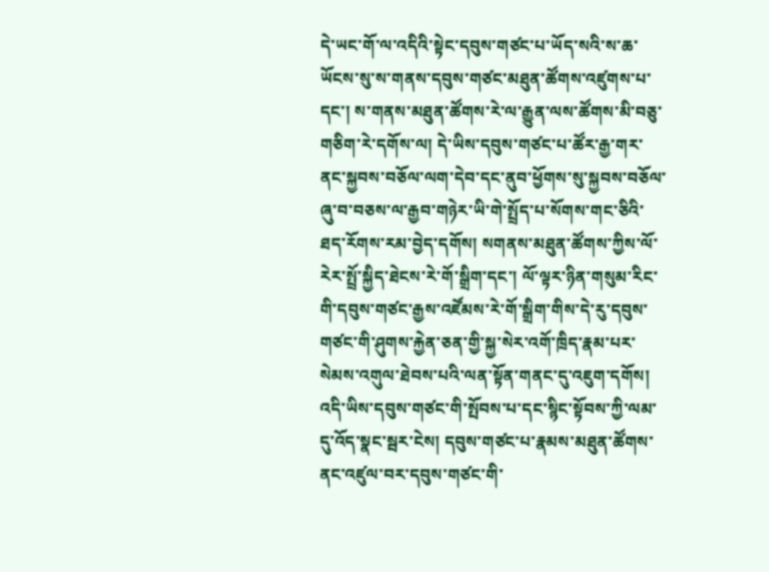དེ་ཡང་གོ་ལ་འདིའི་སྟེང་དབུས་གཙང་པ་ཡོད་སའི་ས་ཆ་ཡོངས་སུ་ས་གནས་དབུས་གཙང་མཐུན་ཚོགས་འཛུགས་པ་དང་། ས་གནས་མཐུན་ཚོགས་རེ་ལ་རྒྱུན་ལས་ཚོགས་མི་བཅུ་གཅིག་རེ་དགོས་ལ། དེ་ཡིས་དབུས་གཙང་པ་ཚོར་རྒྱ་གར་ནང་སྐྱབས་བཅོལ་ལག་དེབ་དང་ནུབ་ཕྱོགས་སུ་སྐྱབས་བཅོལ་ཞུ་བ་བཅས་ལ་རྒྱབ་གཉེར་ཡི་གེ་སྤྲོད་པ་སོགས་གང་ཅིའི་ཐད་རོགས་རམ་བྱེད་དགོས། སགནས་མཐུན་ཚོགས་ཀྱིས་ལོ་རེར་སྤྲོ་སྐྱིད་ཐེངས་རེ་གོ་སྒྲིག་དང་། ལོ་ལྟར་ཉིན་གསུམ་རིང་གི་དབུས་གཙང་རྒྱས་འཛོམས་རེ་གོ་སྒྲིག་གིས་དེ་རུ་དབུས་གཙང་གི་ཤུགས་རྐྱེན་ཅན་གྱི་སྐྱ་སེར་འགོ་ཁྲིད་རྣམ་པར་སེམས་འགུལ་ཐེབས་པའི་ལན་སྟོན་གནང་དུ་འཇུག་དགོས། འདི་ཡིས་དབུས་གཙང་གི་སྤོབས་པ་དང་སྙིང་སྟོབས་ཀྱི་ལམ་དུ་འོད་སྣང་སྦར་ངེས། དབུས་གཙང་པ་རྣམས་མཐུན་ཚོགས་ནང་འཛུལ་བར་དབུས་གཙང་གི་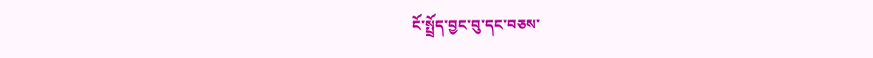ངོ་སྤྲོད་བྱང་བུ་དང་བཅས་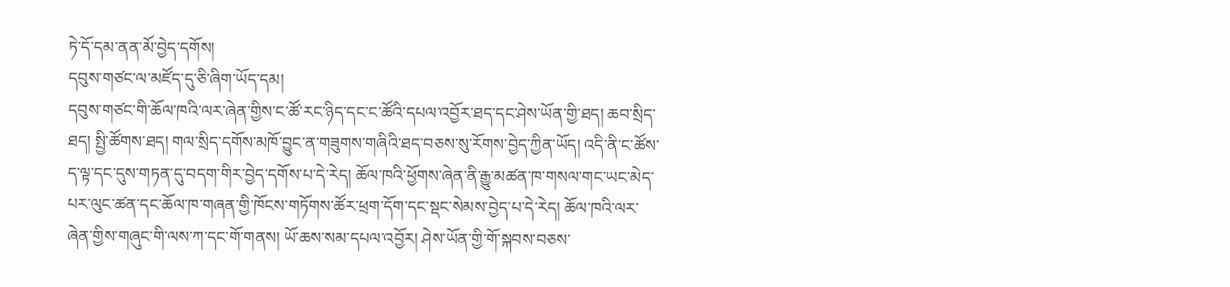ཏེ་དོ་དམ་ནན་མོ་བྱེད་དགོས།
དབུས་གཙང་ལ་མཛོད་དུ་ཅི་ཞིག་ཡོད་དམ།
དབུས་གཙང་གི་ཆོལ་ཁའི་ལར་ཞེན་གྱིས་ང་ཚོ་རང་ཉིད་དང་ང་ཚོའི་དཔལ་འབྱོར་ཐད་དང་ཤེས་ཡོན་གྱི་ཐད། ཆབ་སྲིད་ཐད། སྤྱི་ཚོགས་ཐད། གལ་སྲིད་དགོས་མཁོ་བྱུང་ན་གཟུགས་གཞིའི་ཐད་བཅས་སུ་རོགས་བྱེད་ཀྱིན་ཡོད། འདི་ནི་ང་ཚོས་ད་ལྟ་དང་དུས་གཏན་དུ་བདག་གིར་བྱེད་དགོས་པ་དེ་རེད། ཆོལ་ཁའི་ཕྱོགས་ཞེན་ནི་རྒྱུ་མཚན་ཁ་གསལ་གང་ཡང་མེད་པར་ལུང་ཚན་དང་ཆོལ་ཁ་གཞན་གྱི་ཁོངས་གཏོགས་ཚོར་ཕྲག་དོག་དང་སྡང་སེམས་བྱེད་པ་དེ་རེད། ཆོལ་ཁའི་ལར་ཞེན་གྱིས་གཞུང་གི་ལས་ཀ་དང་གོ་གནས། ཡོ་ཆས་སམ་དཔལ་འབྱོར། ཤེས་ཡོན་གྱི་གོ་སྐབས་བཅས་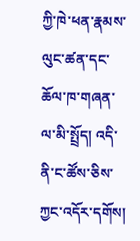ཀྱི་ཁེ་ཕན་རྣམས་ལུང་ཚན་དང་ཆོལ་ཁ་གཞན་ལ་མི་སྤྲོད། འདི་ནི་ང་ཚོས་ཅིས་ཀྱང་འདོར་དགོས།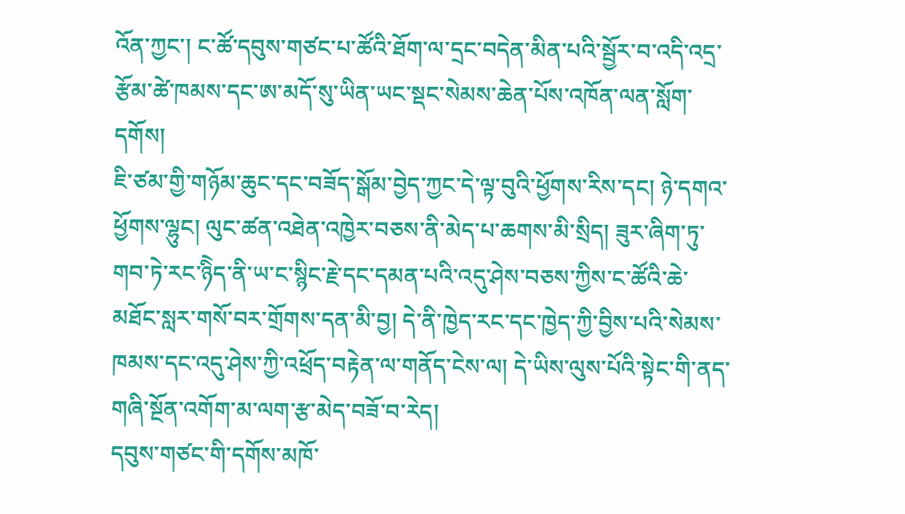འོན་ཀྱང་། ང་ཚོ་དབུས་གཙང་པ་ཚོའི་ཐོག་ལ་དྲང་བདེན་མིན་པའི་སྦྱོར་བ་འདི་འདྲ་རྩོམ་ཚེ་ཁམས་དང་ཨ་མདོ་སུ་ཡིན་ཡང་སྡང་སེམས་ཆེན་པོས་འཁོན་ལན་སློག་དགོས།
ཇི་ཙམ་གྱི་གཉོམ་ཆུང་དང་བཟོད་སྒོམ་བྱེད་ཀྱང་དེ་ལྟ་བུའི་ཕྱོགས་རིས་དང། ཉེ་དགའ་ཕྱོགས་ལྷུང། ལུང་ཚན་འཐེན་འཁྱེར་བཅས་ནི་མེད་པ་ཆགས་མི་སྲིད། ཟུར་ཞིག་ཏུ་གབ་ཏེ་རང་ཉིེད་ནི་ཡ་ང་སྙིང་རྗེ་དང་དམན་པའི་འདུ་ཤེས་བཅས་ཀྱིས་ང་ཚོའི་ཆེ་མཐོང་སླར་གསོ་བར་གྲོགས་དན་མི་བྱ། དེ་ནི་ཁྱེད་རང་དང་ཁྱེད་ཀྱི་བྱིས་པའི་སེམས་ཁམས་དང་འདུ་ཤེས་ཀྱི་འཕྲོད་བརྟེན་ལ་གནོད་ངེས་ལ། དེ་ཡིས་ལུས་པོའི་སྟེང་གི་ནད་གཞི་སྔོན་འགོག་མ་ལག་རྩ་མེད་བཟོ་བ་རེད།
དབུས་གཙང་གི་དགོས་མཁོ་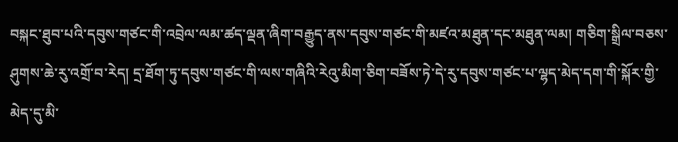བསྐང་ཐུབ་པའི་དབུས་གཙང་གི་འབྲེལ་ལམ་ཚད་ལྡན་ཞིག་བརྒྱུད་ནས་དབུས་གཙང་གི་མཛའ་མཐུན་དང་མཐུན་ལམ། གཅིག་སྒྲིལ་བཅས་ཤུགས་ཆེ་རུ་འགྲོ་བ་རེད། དྲ་ཐོག་ཏུ་དབུས་གཙང་གི་ལས་གཞིའི་རེའུ་མིག་ཅིག་བཟོས་ཏེ་དེ་རུ་དབུས་གཙང་པ་ལྷད་མེད་དག་གི་སྐོར་གྱི་མེད་དུ་མི་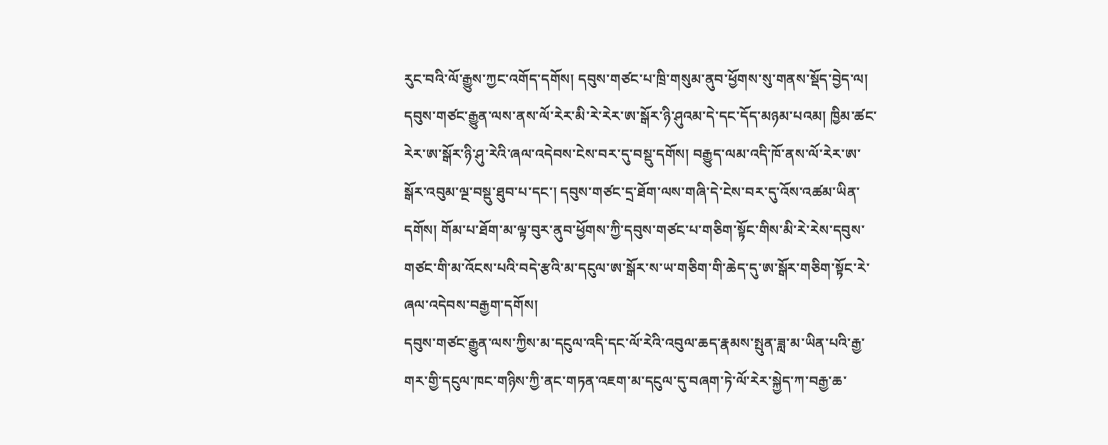རུང་བའི་ལོ་རྒྱུས་ཀྱང་འགོད་དགོས། དབུས་གཙང་པ་ཁྲི་གསུམ་ནུབ་ཕྱོགས་སུ་གནས་སྡོད་བྱེད་ལ། དབུས་གཙང་རྒྱུན་ལས་ནས་ལོ་རེར་མི་རེ་རེར་ཨ་སྒོར་ཉི་ཤུའམ་དེ་དང་དོད་མཉམ་པའམ། ཁྱིམ་ཚང་རེར་ཨ་སྒོར་ཉི་ཤུ་རེའི་ཞལ་འདེབས་ངེས་བར་དུ་བསྡུ་དགོས། བརྒྱུད་ལམ་འདི་ཁོ་ནས་ལོ་རེར་ཨ་སྒོར་འབུམ་ལྔ་བསྡུ་ཐུབ་པ་དང་། དབུས་གཙང་དྲ་ཐོག་ལས་གཞི་དེ་ངེས་བར་དུ་འོས་འཚམ་ཡིན་དགོས། གོམ་པ་ཐོག་མ་ལྟ་བུར་ནུབ་ཕྱོགས་ཀྱི་དབུས་གཙང་པ་གཅིག་སྟོང་གིས་མི་རེ་རེས་དབུས་གཙང་གི་མ་འོངས་པའི་བདེ་རྩའི་མ་དངུལ་ཨ་སྒོར་ས་ཡ་གཅིག་གི་ཆེད་དུ་ཨ་སྒོར་གཅིག་སྟོང་རེ་ཞལ་འདེབས་བརྒྱག་དགོས།
དབུས་གཙང་རྒྱུན་ལས་ཀྱིས་མ་དངུལ་འདི་དང་ལོ་རེའི་འབུལ་ཆད་རྣམས་སྤུན་ཟླ་མ་ཡིན་པའི་རྒྱ་གར་གྱི་དངུལ་ཁང་གཉིས་ཀྱི་ནང་གཏན་འཇག་མ་དངུལ་དུ་བཞག་ཏེ་ལོ་རེར་སྐྱེད་ཀ་བརྒྱ་ཆ་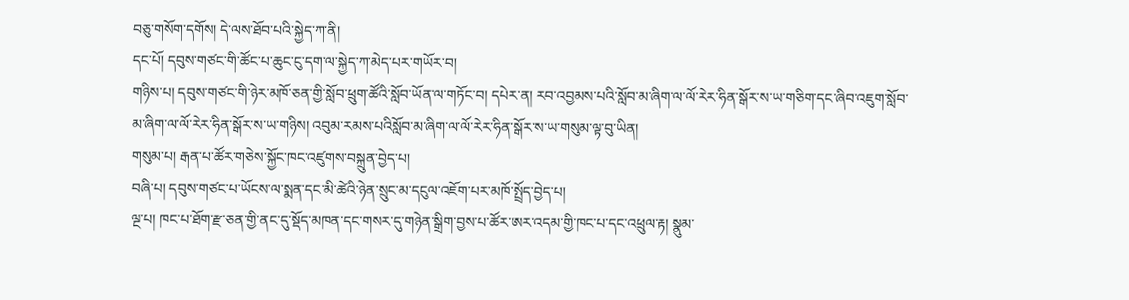བཅུ་གསོག་དགོས། དེ་ལས་ཐོབ་པའི་སྐྱེད་ཀ་ནི།
དང་པོ། དབུས་གཙང་གི་ཚོང་པ་ཆུང་ངུ་དག་ལ་སྐྱེད་ཀ་མེད་པར་གཡོར་བ།
གཉིས་པ། དབུས་གཙང་གི་ཉེར་མཁོ་ཅན་གྱི་སློབ་ཕྲུག་ཚོའི་སློབ་ཡོན་ལ་གཏོང་བ། དཔེར་ན། རབ་འབྱམས་པའི་སློབ་མ་ཞིག་ལ་ལོ་རེར་ཧིན་སྒོར་ས་ཡ་གཅིག་དང་ཞིབ་འཇུག་སློབ་མ་ཞིག་ལ་ལོ་རེར་ཧིན་སྒོར་ས་ཡ་གཉིས། འབུམ་རམས་པའིསློབ་མ་ཞིག་ལ་ལོ་རེར་ཧིན་སྒོར་ས་ཡ་གསུམ་ལྟ་བུ་ཡིན།
གསུམ་པ། རྒན་པ་ཚོར་གཅེས་སྐྱོང་ཁང་འཛུགས་བསྐྲུན་བྱེད་པ།
བཞི་པ། དབུས་གཙང་པ་ཡོངས་ལ་སྨན་དང་མི་ཚེའི་ཉེན་སྲུང་མ་དངུལ་འཇོག་པར་མཁོ་སྤྲོད་བྱེད་པ།
ལྔ་པ། ཁང་པ་ཐོག་རྫ་ཅན་གྱི་ནང་དུ་སྡོད་མཁན་དང་གསར་དུ་གཉེན་སྒྲིག་བྱས་པ་ཚོར་ཨར་འདམ་གྱི་ཁང་པ་དང་འཕྲུལ་རྟ། སྣུམ་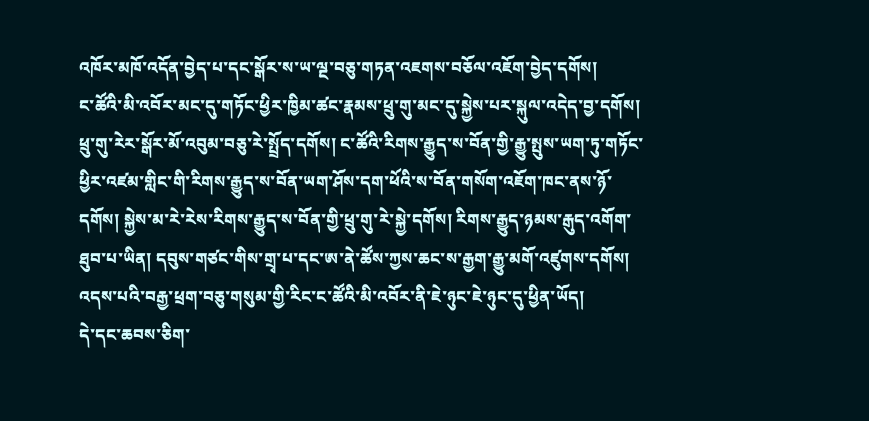འཁོར་མཁོ་འདོན་བྱེད་པ་དང་སྒོར་ས་ཡ་ལྔ་བཅུ་གཏན་འཇགས་བཅོལ་འཇོག་བྱེད་དགོས།
ང་ཚོའི་མི་འབོར་མང་དུ་གཏོང་ཕྱིར་ཁྱིམ་ཚང་རྣམས་ཕྲུ་གུ་མང་དུ་སྐྱེས་པར་སྐུལ་འདེད་བྱ་དགོས། ཕྲུ་གུ་རེར་སྒོར་མོ་འབུམ་བཅུ་རེ་སྤྲོད་དགོས། ང་ཚོའི་རིགས་རྒྱུད་ས་བོན་གྱི་རྒྱུ་སྤུས་ཡག་ཏུ་གཏོང་ཕྱིར་འཛམ་གླིང་གི་རིགས་རྒྱུད་ས་བོན་ཡག་ཤོས་དག་ཕོའི་ས་བོན་གསོག་འཇོག་ཁང་ནས་ཉོ་དགོས། སྐྱེས་མ་རེ་རེས་རིགས་རྒྱུད་ས་བོན་གྱི་ཕྲུ་གུ་རེ་སྐྱེ་དགོས། རིགས་རྒྱུད་ཉམས་རྒུད་འགོག་ཐུབ་པ་ཡིན། དབུས་གཙང་གིས་གྲྭ་པ་དང་ཨ་ནེ་ཚོས་ཀྱས་ཆང་ས་རྒྱག་རྒྱུ་མགོ་འཛུགས་དགོས། འདས་པའི་བརྒྱ་ཕྲག་བཅུ་གསུམ་གྱི་རིང་ང་ཚོའི་མི་འབོར་ནི་ཇེ་ཉུང་ཇེ་ཉུང་དུ་ཕྱིན་ཡོད།
དེ་དང་ཆབས་ཅིག་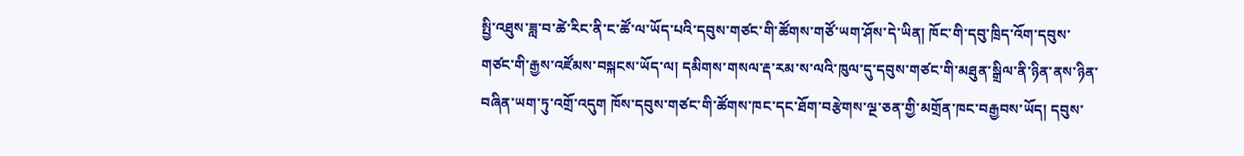སྤྱི་འཐུས་ཟླ་བ་ཚེ་རིང་ནི་ང་ཚོ་ལ་ཡོད་པའི་དབུས་གཙང་གི་ཚོགས་གཙོ་ཡག་ཤོས་དེ་ཡིན། ཁོང་གི་དབུ་ཁྲིད་འོག་དབུས་གཙང་གི་རྒྱས་འཛོམས་བསྐངས་ཡོད་ལ། དམིགས་གསལ་རྡ་རམ་ས་ལའི་ཁུལ་དུ་དབུས་གཙང་གི་མཐུན་སྒྲིལ་ནི་ཉིན་ནས་ཉིན་བཞིན་ཡག་ཏུ་འགྲོ་འདུག ཁོས་དབུས་གཙང་གི་ཚོགས་ཁང་དང་ཐོག་བརྩེགས་ལྔ་ཅན་གྱི་མགྲོན་ཁང་བརྒྱབས་ཡོད། དབུས་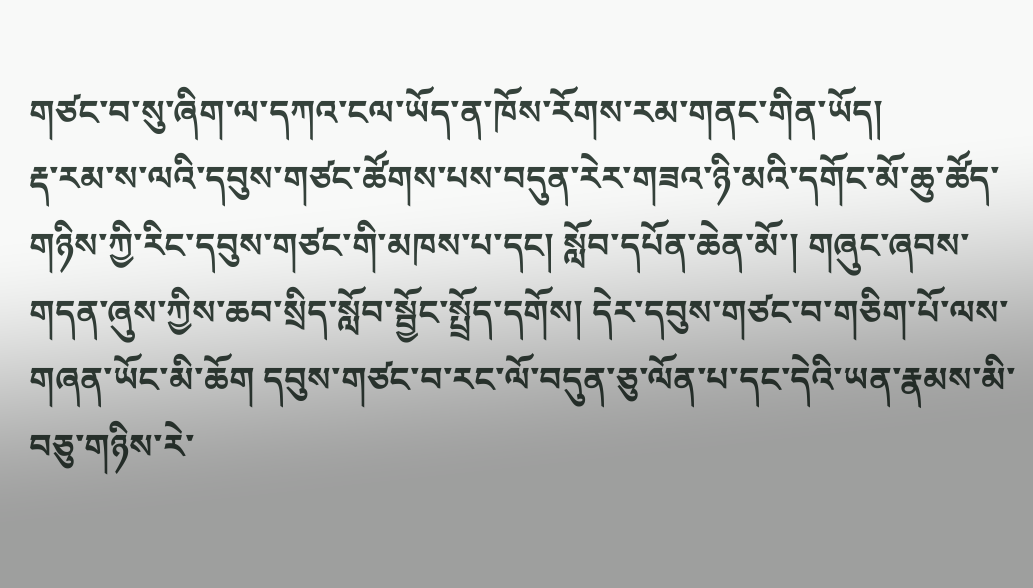གཙང་བ་སུ་ཞིག་ལ་དཀའ་ངལ་ཡོད་ན་ཁོས་རོགས་རམ་གནང་གིན་ཡོད།
རྡ་རམ་ས་ལའི་དབུས་གཙང་ཚོགས་པས་བདུན་རེར་གཟའ་ཉི་མའི་དགོང་མོ་ཆུ་ཚོད་གཉིས་ཀྱི་རིང་དབུས་གཙང་གི་མཁས་པ་དང། སློབ་དཔོན་ཆེན་མོ་། གཞུང་ཞབས་གདན་ཞུས་ཀྱིས་ཆབ་སྲིད་སློབ་སྦྱོང་སྤྲོད་དགོས། དེར་དབུས་གཙང་བ་གཅིག་པོ་ལས་གཞན་ཡོང་མི་ཆོག དབུས་གཙང་བ་རང་ལོ་བདུན་ཅུ་ལོན་པ་དང་དེའི་ཡན་རྣམས་མི་བཅུ་གཉིས་རེ་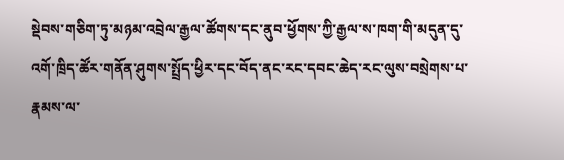སྡེབས་གཅིག་ཏུ་མཉམ་འབྲེལ་རྒྱལ་ཚོགས་དང་ནུབ་ཕྱོགས་ཀྱི་རྒྱལ་ས་ཁག་གི་མདུན་དུ་འགོ་ཁྲིད་ཚོར་གནོན་ཤུགས་སྤྲོད་ཕྱིར་དང་བོད་ནང་རང་དབང་ཆེད་རང་ལུས་བསྲེགས་པ་རྣམས་ལ་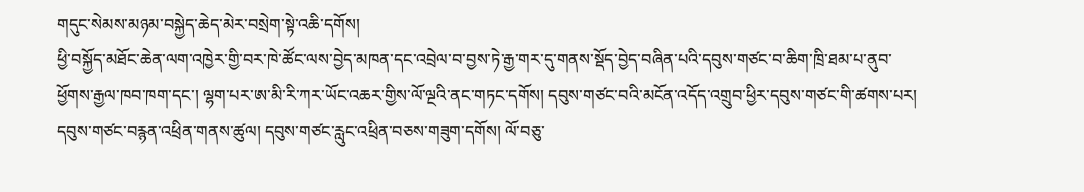གདུང་སེམས་མཉམ་བསྐྱེད་ཆེད་མེར་བསྲེག་སྟེ་འཆི་དགོས།
ཕྱི་བསྐྱོད་མཐོང་ཆེན་ལག་འཁྱེར་གྱི་བར་ཁེ་ཚོང་ལས་བྱེད་མཁན་དང་འབྲེལ་བ་བྱས་ཏེ་རྒྱ་གར་དུ་གནས་སྡོད་བྱེད་བཞིན་པའི་དབུས་གཙང་བ་ཆིག་ཁྲི་ཐམ་པ་ནུབ་ཕྱོགས་རྒྱལ་ཁབ་ཁག་དང་། ལྷག་པར་ཨ་མི་རི་ཀར་ཡོང་འཆར་གྱིས་ལོ་ལྔའི་ནང་གཏང་དགོས། དབུས་གཙང་བའི་མངོན་འདོད་འགྲུབ་ཕྱིར་དབུས་གཙང་གི་ཚགས་པར། དབུས་གཙང་བརྙན་འཕྲིན་གནས་ཚུལ། དབུས་གཙང་རླུང་འཕྲིན་བཅས་གཟུག་དགོས། ལོ་བཅུ་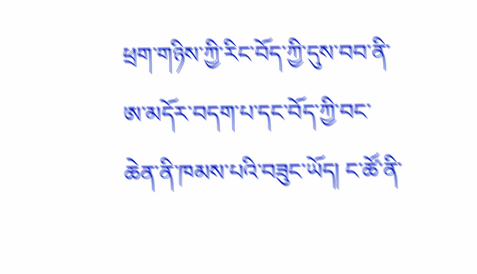ཕྲག་གཉིས་ཀྱི་རིང་བོད་ཀྱི་དུས་བབ་ནི་ཨ་མདོར་བདག་པ་དང་བོད་ཀྱི་བང་ཆེན་ནི་ཁམས་པའི་བཟུང་ཡོད། ང་ཚོ་ནི་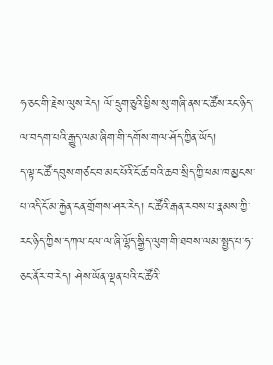ཧ་ཅང་གི་རྗེས་ལུས་རེད། ལོ་དྲུག་ཅུའི་ཕྱིས་སུ་གཞི་ནས་ང་ཚོས་རང་ཉིད་ལ་བདག་པའི་རྒྱུད་ལམ་ཞིག་གི་དགོས་གལ་ཤོད་ཀྱིན་ཡོད།
ད་ལྟ་ང་ཚོ་དབུས་གཙང་བ་མང་པོའི་ངོ་ཚ་བའི་ཆབ་སྲིད་ཀྱི་ཕམ་ཁ་མྱངས་པ་འདི་ངོ་མ་རྐྱེན་ངན་གྲོགས་ཤར་རེད། ང་ཚོའི་རྒན་རབས་པ་རྣམས་ཀྱི་རང་ཉིད་ཀྱིས་དཀལ་ངལ་ལ་ཞི་ལྷོད་སྒྱིད་ལུག་གི་ཐབས་ལམ་སྤྱད་པ་ཧ་ཅང་ནོར་བ་རེད། ཤེས་ཡོན་ལྡན་པའི་ང་ཚོའི་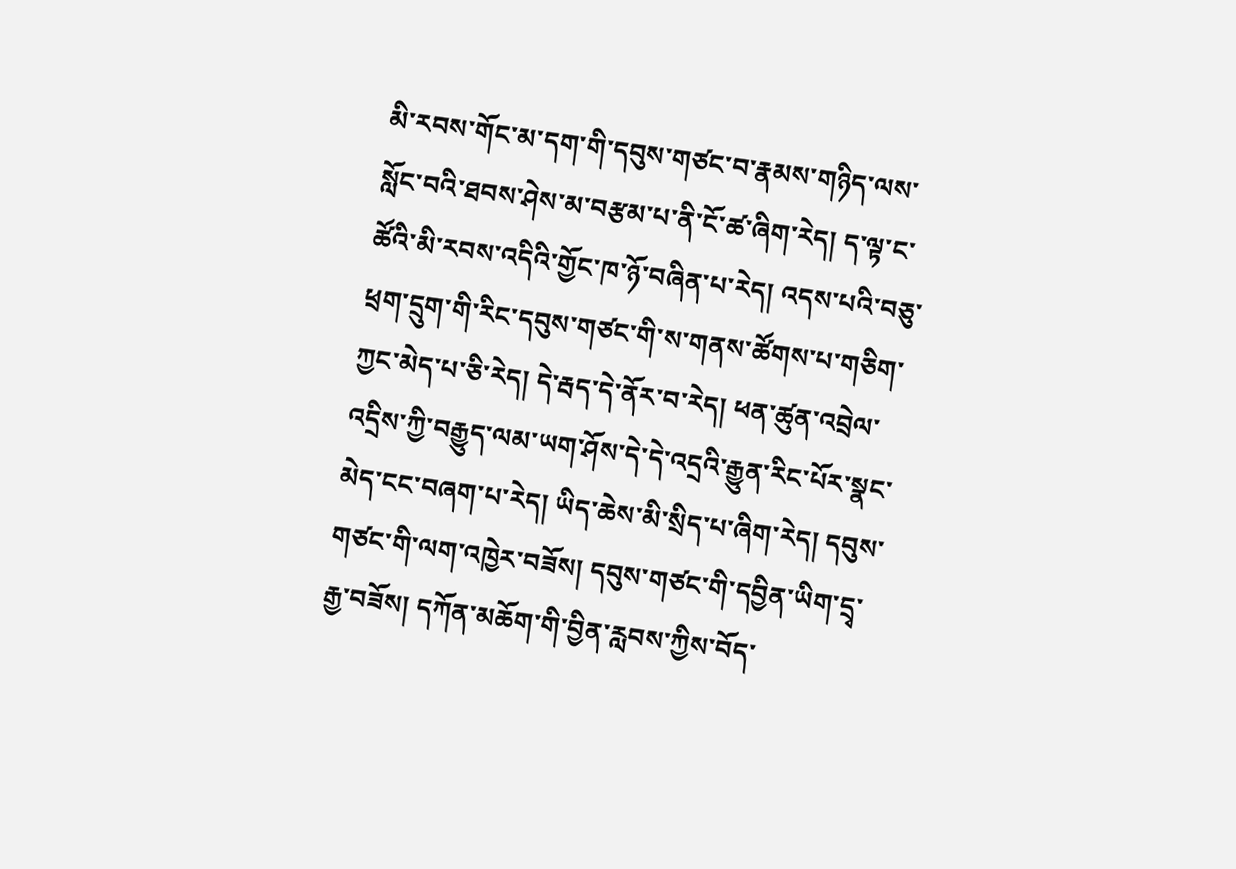མི་རབས་གོང་མ་དག་གི་དབུས་གཙང་བ་རྣམས་གཉིད་ལས་སློང་བའི་ཐབས་ཤེས་མ་བརྩམ་པ་ནི་ངོ་ཚ་ཞིག་རེད། ད་ལྟ་ང་ཚོའི་མི་རབས་འདིའི་གྱོང་ཁ་ཉོ་བཞིན་པ་རེད། འདས་པའི་བཅུ་ཕྲག་དྲུག་གི་རིང་དབུས་གཙང་གི་ས་གནས་ཚོགས་པ་གཅིག་ཀྱང་མེད་པ་ཅི་རེད། དེ་རྦད་དེ་ནོར་བ་རེད། ཕན་ཚུན་འབྲེལ་འདྲིས་ཀྱི་བརྒྱུད་ལམ་ཡག་ཤོས་དེ་དེ་འདྲའི་རྒྱུན་རིང་པོར་སྣང་མེད་ངང་བཞག་པ་རེད། ཡིད་ཆེས་མི་སྲིད་པ་ཞིག་རེད། དབུས་གཙང་གི་ལག་འཁྱེར་བཟོས། དབུས་གཙང་གི་དབྱིན་ཡིག་དྲྭ་རྒྱ་བཟོས། དཀོན་མཆོག་གི་བྱིན་རླབས་ཀྱིས་བོད་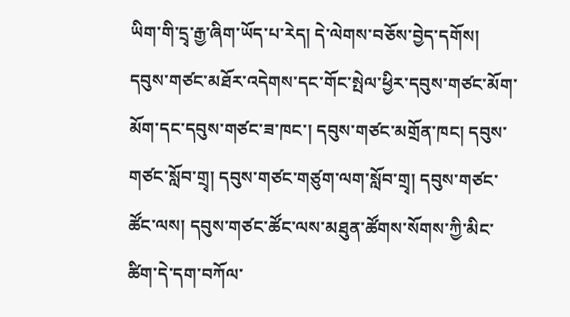ཡིག་གི་དྲྭ་རྒྱ་ཞིག་ཡོད་པ་རེད། དེ་ལེགས་བཅོས་བྱེད་དགོས།
དབུས་གཙང་མཐོར་འདེགས་དང་གོང་སྤེལ་ཕྱིར་དབུས་གཙང་མོག་མོག་དང་དབུས་གཙང་ཟ་ཁང་། དབུས་གཙང་མགྲོན་ཁང། དབུས་གཙང་སློབ་གྲྭ། དབུས་གཙང་གཙུག་ལག་སློབ་གྲྭ། དབུས་གཙང་ཚོང་ལས། དབུས་གཙང་ཚོང་ལས་མཐུན་ཚོགས་སོགས་ཀྱི་མིང་ཚིག་དེ་དག་བཀོལ་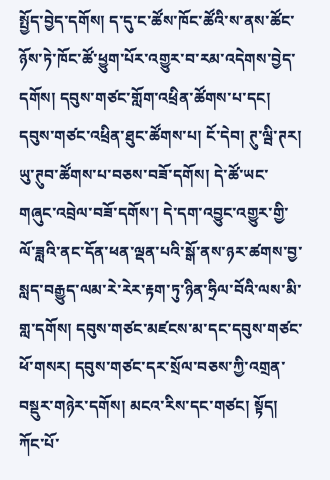སྤྱོད་བྱེད་དགོས། ད་དུ་ང་ཚོས་ཁོང་ཚོའི་ས་ནས་ཚོང་ཉོས་ཏེ་ཁོང་ཚོ་ཕྱུག་པོར་འགྱུར་བ་རམ་འདེགས་བྱེད་དགོས། དབུས་གཙང་གློག་འཕྲིན་ཚོགས་པ་དང། དབུས་གཙང་འཕྲིན་ཐུང་ཚོགས་པ། ངོ་དེབ། ཊུ་ལྦི་ཊར། ཡུ་ཊུབ་ཚོགས་པ་བཅས་བཟོ་དགོས། དེ་ཚོ་ཡང་གཞུང་འབྲེལ་བཟོ་དགོས་། དེ་དག་འབྱུང་འགྱུར་གྱི་ལོ་ཟླའི་ནང་དོན་ཕན་ལྡན་པའི་སྒོ་ནས་ཉར་ཚགས་བྱ་སླད་བརྒྱུད་ལམ་རེ་རེར་རྟག་ཏུ་ཉིན་ཧྲིལ་བོའི་ལས་མི་གླ་དགོས། དབུས་གཙང་མཛངས་མ་དང་དབུས་གཙང་ཕོ་གསར། དབུས་གཙང་དར་སྲོལ་བཅས་ཀྱི་འགྲན་བསྡུར་གཉེར་དགོས། མངའ་རིས་དང་གཙང། སྟོད། ཀོང་པོ་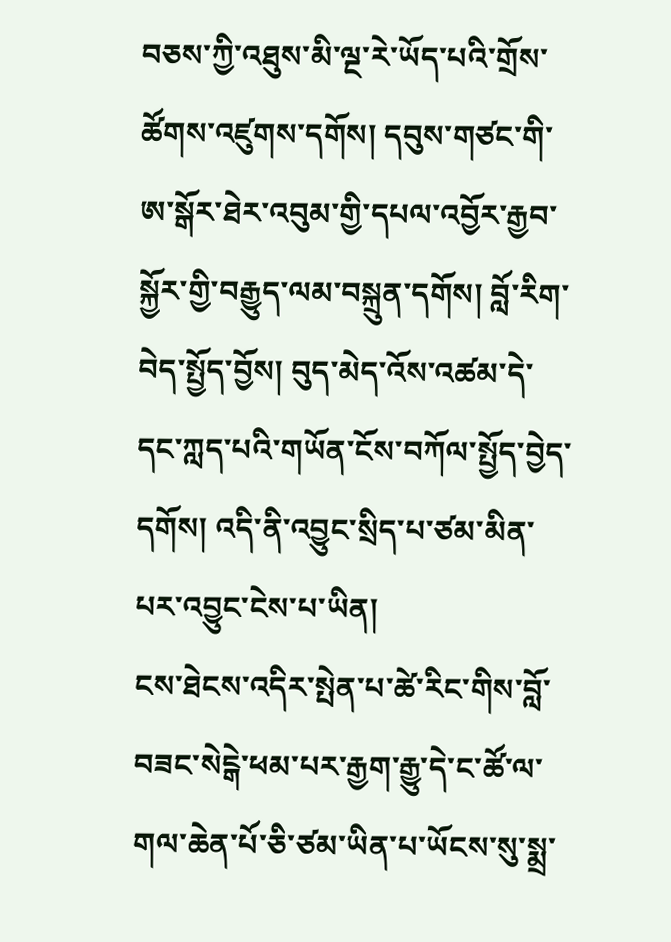བཅས་ཀྱི་འཐུས་མི་ལྔ་རེ་ཡོད་པའི་གྲོས་ཚོགས་འཛུགས་དགོས། དབུས་གཙང་གི་ཨ་སྒོར་ཐེར་འབུམ་གྱི་དཔལ་འབྱོར་རྒྱབ་སྐྱོར་གྱི་བརྒྱུད་ལམ་བསྐྲུན་དགོས། བློ་རིག་བེད་སྤྱོད་བྱོས། བུད་མེད་འོས་འཚམ་དེ་དང་ཀླད་པའི་གཡོན་ངོས་བཀོལ་སྤྱོད་བྱེད་དགོས། འདི་ནི་འབྱུང་སྲིད་པ་ཙམ་མིན་པར་འབྱུང་ངེས་པ་ཡིན།
ངས་ཐེངས་འདིར་སྤེན་པ་ཚེ་རིང་གིས་བློ་བཟང་སེངྒེ་ཕམ་པར་རྒྱག་རྒྱུ་དེ་ང་ཚོ་ལ་གལ་ཆེན་པོ་ཅི་ཙམ་ཡིན་པ་ཡོངས་སུ་སྨྲ་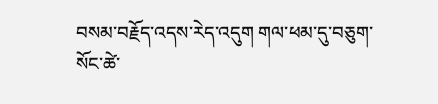བསམ་བརྗོད་འདས་རེད་འདུག གལ་ཕམ་དུ་བཅུག་སོང་ཚེ་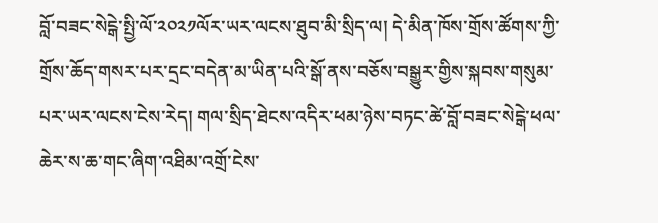བློ་བཟང་སེངྒེ་སྤྱི་ལོ་༢༠༢༡ལོར་ཡར་ལངས་ཐུབ་མི་སྲིད་ལ། དེ་མིན་ཁོས་གྲོས་ཚོགས་ཀྱི་གྲོས་ཆོད་གསར་པར་དྲང་བདེན་མ་ཡིན་པའི་སྒོ་ནས་བཅོས་བསྒྱུར་གྱིས་སྐབས་གསུམ་པར་ཡར་ལངས་ངེས་རེད། གལ་སྲིད་ཐེངས་འདིར་ཕམ་ཉེས་བཏང་ཚེ་བློ་བཟང་སེངྒེ་ཕལ་ཆེར་ས་ཆ་གང་ཞིག་འཐིམ་འགྲོ་ངེས་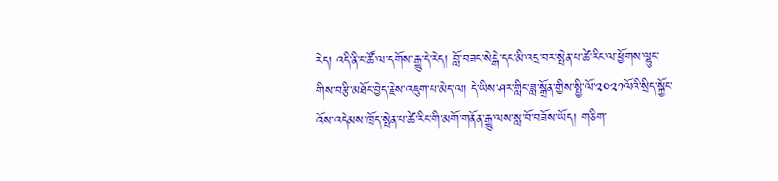རེད། འདི་ནི་ང་ཚོ་ལ་དགོས་རྒྱུ་དེ་རེད། བློ་བཟང་སེངྒེ་དང་མི་འདྲ་བར་སྤེན་པ་ཚེ་རིང་ལ་ཕྱོགས་ལྷུང་གིས་བརྩི་མཐོང་བྱེད་རྗེས་འཇུག་པ་མེད་ལ། དེ་ཡིས་ཤར་གླིང་ཟླ་སྒྲོན་གྱིས་སྤྱི་ལོ་༢༠༢༡ལོའི་སྲིད་སྐྱོང་འོས་འདེམས་ཁྲོད་སྤེན་པ་ཚེ་རིང་གི་མགོ་གནོན་རྒྱུ་ལས་སླ་བོ་བཟོས་ཡོད། གཅིག་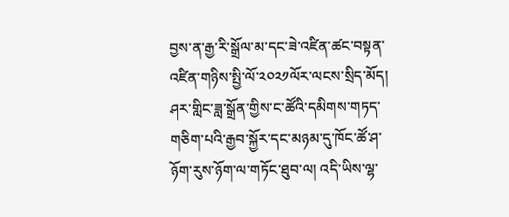བྱས་ན་རྒྱ་རི་སྒྲོལ་མ་དང་ཟེ་འཛིན་ཚང་བསྟན་འཛིན་གཉིས་སྤྱི་ལོ་༢༠༢༡ལོར་ལངས་སྲིད་མོད། ཤར་གླིང་ཟླ་སྒྲོན་གྱིས་ང་ཚོའི་དམིགས་གཏད་གཅིག་པའི་རྒྱབ་སྐྱོར་དང་མཉམ་དུ་ཁོང་ཚོ་ཤ་ཉོག་རུས་ཉོག་ལ་གཏོང་ཐུབ་ལ། འདི་ཡིས་ལྷ་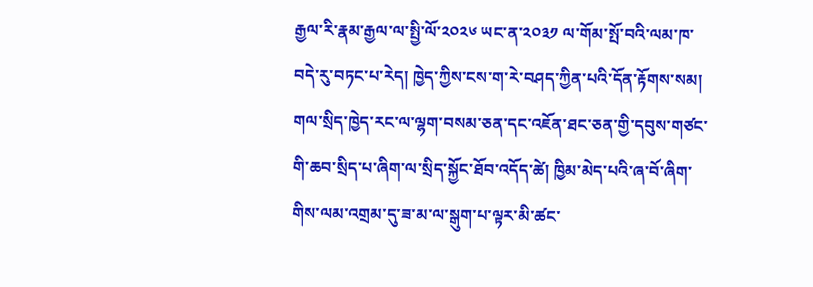རྒྱལ་རི་རྣམ་རྒྱལ་ལ་སྤྱི་ལོ་༢༠༢༦ ཡང་ན་༢༠༣༡ ལ་གོམ་སྤོ་བའི་ལམ་ཁ་བདེ་རུ་བཏང་པ་རེད། ཁྱེད་ཀྱིས་ངས་ག་རེ་བཤད་ཀྱིན་པའི་དོན་རྟོགས་སམ།
གལ་སྲིད་ཁྱེད་རང་ལ་ལྷག་བསམ་ཅན་དང་འཇོན་ཐང་ཅན་གྱི་དབུས་གཙང་གི་ཆབ་སྲིད་པ་ཞིག་ལ་སྲིད་སྐྱོང་ཐོབ་འདོད་ཚེ། ཁྱིམ་མེད་པའི་ཞ་བོ་ཞིག་གིས་ལམ་འགྲམ་དུ་ཟ་མ་ལ་སྒུག་པ་ལྟར་མི་ཚང་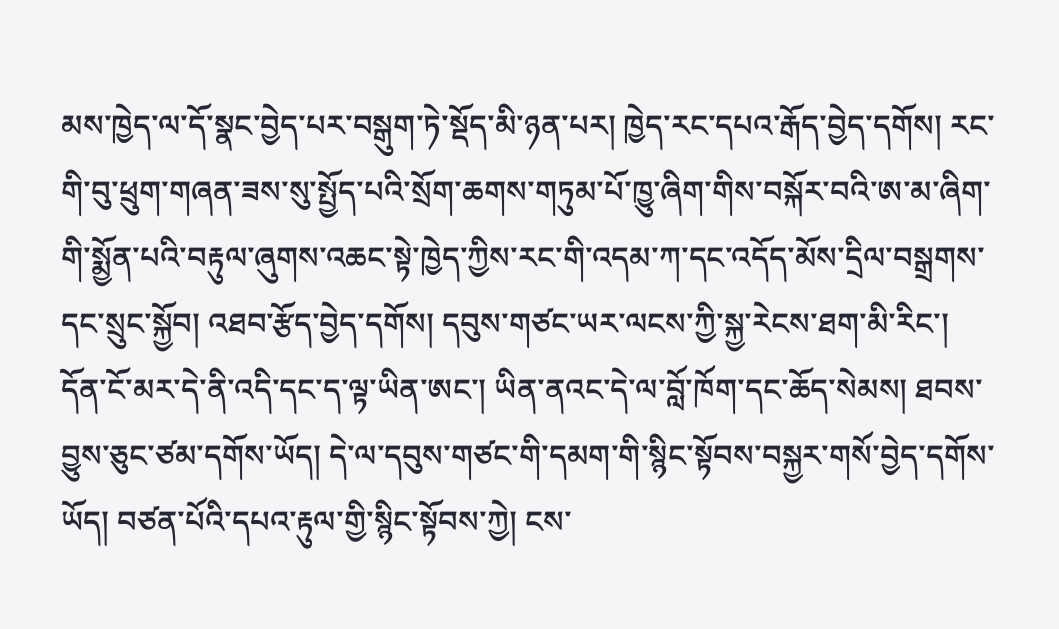མས་ཁྱེད་ལ་དོ་སྣང་བྱེད་པར་བསྒུག་ཏེ་སྡོད་མི་ཉན་པར། ཁྱེད་རང་དཔའ་རྒོད་བྱེད་དགོས། རང་གི་བུ་ཕྲུག་གཞན་ཟས་སུ་སྤྱོད་པའི་སྲོག་ཆགས་གཏུམ་པོ་ཁྱུ་ཞིག་གིས་བསྐོར་བའི་ཨ་མ་ཞིག་གི་སྨྱོན་པའི་བརྟུལ་ཞུགས་འཆང་སྟེ་ཁྱེད་ཀྱིས་རང་གི་འདམ་ཀ་དང་འདོད་མོས་དྲིལ་བསྒྲགས་དང་སྲུང་སྐྱོབ། འཐབ་རྩོད་བྱེད་དགོས། དབུས་གཙང་ཡར་ལངས་ཀྱི་སྐྱ་རེངས་ཐག་མི་རིང་། དོན་ངོ་མར་དེ་ནི་འདི་དང་ད་ལྟ་ཡིན་ཨང་། ཡིན་ནའང་དེ་ལ་བློ་ཁོག་དང་ཆོད་སེམས། ཐབས་བྱུས་ཅུང་ཙམ་དགོས་ཡོད། དེ་ལ་དབུས་གཙང་གི་དམག་གི་སྙིང་སྟོབས་བསྐྱར་གསོ་བྱེད་དགོས་ཡོད། བཙན་པོའི་དཔའ་རྟུལ་གྱི་སྙིང་སྟོབས་ཀྱེ། ངས་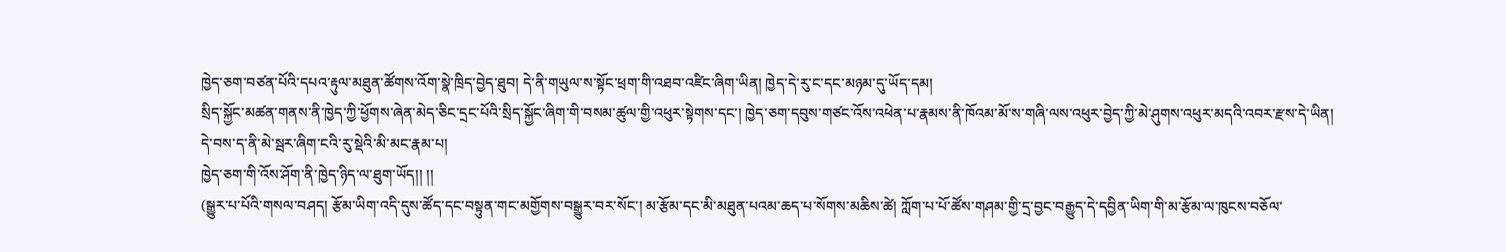ཁྱེད་ཅག་བཙན་པོའི་དཔའ་རྟུལ་མཐུན་ཚོགས་འོག་སྣེ་ཁྲིད་བྱེད་ཐུབ། དེ་ནི་གཡུལ་ས་སྟོང་ཕྲག་གི་འཐབ་འཛིང་ཞིག་ཡིན། ཁྱེད་དེ་རུ་ང་དང་མཉམ་དུ་ཡོད་དམ།
སྲིད་སྐྱོང་མཚན་གནས་ནི་ཁྱེད་ཀྱི་ཕྱོགས་ཞེན་མེད་ཅིང་དྲང་པོའི་སྲིད་སྐྱོང་ཞིག་གི་བསམ་ཚུལ་གྱི་འཕུར་སྟེགས་དང་། ཁྱེད་ཅག་དབུས་གཙང་འོས་འཕེན་པ་རྣམས་ནི་ཁོའམ་མོ་ས་གཞི་ལས་འཕུར་བྱེད་ཀྱི་མེ་ཤུགས་འཕུར་མདའི་འབར་རྫས་དེ་ཡིན།
དེ་བས་ད་ནི་མེ་སྦར་ཞིག་ངའི་རུ་སྡེའི་མི་མང་རྣམ་པ།
ཁྱེད་ཅག་གི་འོས་ཤོག་ནི་ཁྱེད་ཉིད་ལ་ཐུག་ཡོད།། །།
(སྒྱུར་པ་པོའི་གསལ་བཤད། རྩོམ་ཡིག་འདི་དུས་ཚོད་དང་བསྟུན་གང་མགྱོགས་བསྒྱུར་བར་སོང་། མ་རྩོམ་དང་མི་མཐུན་པའམ་ཆད་པ་སོགས་མཆིས་ཚེ། ཀློག་པ་པོ་ཚོས་གཤམ་གྱི་དྲ་བྱང་བརྒྱུད་དེ་དབྱིན་ཡིག་གི་མ་རྩོམ་ལ་ཁུངས་བཅོལ་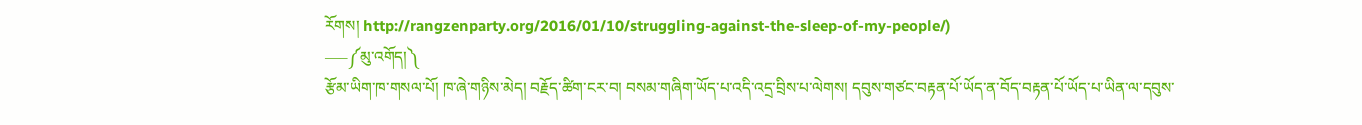རོགས། http://rangzenparty.org/2016/01/10/struggling-against-the-sleep-of-my-people/)
—–༼མུ་འགོད།༽
རྩོམ་ཡིག་ཁ་གསལ་པོ། ཁ་ཞེ་གཉིས་མེད། བརྗོད་ཚིག་ངར་བ། བསམ་གཞིག་ཡོད་པ་འདི་འདྲ་བྲིས་པ་ལེགས། དབུས་གཙང་བརྟན་པོ་ཡོད་ན་བོད་བརྟན་པོ་ཡོད་པ་ཡིན་ལ་དབུས་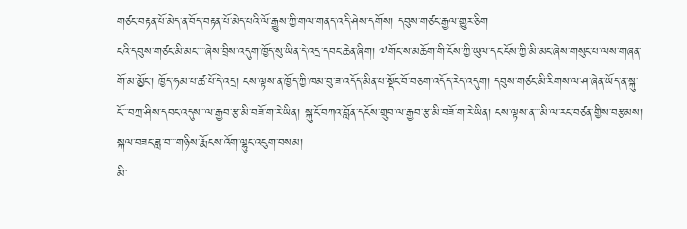གཙང་བརྟན་པོ་མེད་ན་བོད་བརྟན་པོ་མེད་པའི་ལོ་རྒྱུས་ཀྱི་གལ་གནད་འདི་ཤེས་དགོས། དབུས་གཙང་རྒྱལ་གྱུར་ཅིག
ངའི་དབུས་གཙང་མི་མང་་་་ཞེས་བྲིས་འདུག་ཁྱོད་སུ་ཡིན་དེ་འདྲ་དབང་ཆེན་ཞིག། ༧གོང་ས་མཆོག་གི་ངོས་ཀྱི་ཡུལ་དང་ངོས་ཀྱི་མི་མང་ཞེས་གསུང་པ་ལས་གཞན་གོ་མ་མྱོང་། ཁྱོད་ཧམ་པ་ཚ་པོ་དེ་འདྲ། ངས་ལྟས་ན་ཁྱོད་ཀྱི་ཁམ་བུ་ཟ་འདོད་མིན་པ་སྡོང་བོ་བཅག་འདོད་རེད་འདུག། དབུས་གཙང་མི་རིགས་ལ་ཤ་ཞེན་ཡོད་ན་སྐུ་ངོ་་་བཀྲ་ཤིས་དབང་འདུས་་ལ་རྒྱབ་རྩ་མི་བཟོ་ག་རེ་ཡིན། སྐུ་ངོ་བཀའ་བློན་དངོས་གྲུབ་ལ་རྒྱབ་རྩ་མི་བཟོ་ག་རེ་ཡིན། ངས་ལྟས་ན་་་མི་ལ་རང་བཙན་གྱིས་བརྩམས།
སྐལ་བཟང་ཟླ་བ་་་གཉིས་རྨོངས་འོག་ལྷུང་འངུག་བསམ།
མི་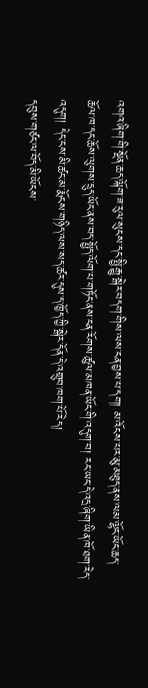འགའ་ཞིག་གི་སྔོན་ཆད་ལྐོག་ཟ་རུལ་སུངས་དང་སྤྱི་རྒྱུ་སྒེར་བདག་གིས་ལས་ངན་བྱས་པ་དག། མ་འོངས་པར་མུ་མཐུད་ནས་ལམ་ལྷོང་ཡོང་ཆད་ཆོལ་ཁ་དང་ཆོས་ལུགས་དྲུད་ཡོང་ནས་བད་སྤྱོད་ལོག་པ་གཏོང་ནས་ངན་རོགས་ཚུལ་མཁན་ཡོང་གི་འདུག་བ། རང་ཡང་དེ་འདྲ་ཞིག་ཡིན་ཁོ་ཐག་རེད་འདུག། དེང་ངས་མི་ཚང་མ་རྨོངས་གཉིད་ལས་སད་ཚར་དུས་ད་ཁྱོད་ཀྱི་སྒེར་དོན་དེ་འགྲུབ་ཁག་པོ་རེད།
དབུས་གཙང་ལ་བོད་མི་ཡོངས་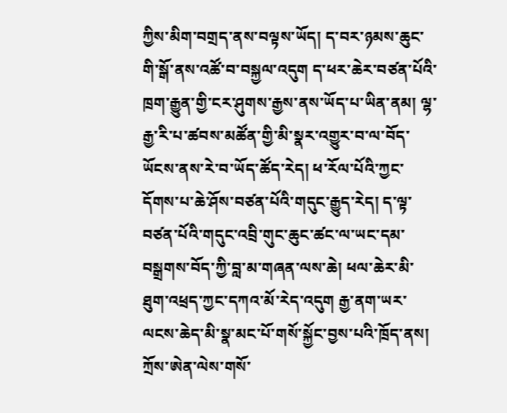ཀྱིས་མིག་བགྲད་ནས་བལྟས་ཡོད། ད་བར་ཉམས་ཆུང་གི་སྒོ་ནས་འཚོ་བ་བསྐྱལ་འདུག ད་ཕར་ཆེར་བཙན་པོའི་ཁྲག་རྒྱུན་གྱི་ངར་ཤུགས་རྒྱས་ནས་ཡོད་པ་ཡིན་ནམ། ལྷ་རྒྱ་རི་པ་ཚབས་མཚོན་གྱི་མི་སྣར་འགྱུར་བ་ལ་བོད་ཡོངས་ནས་རེ་བ་ཡོད་ཚོད་རེད། ཕ་རོལ་པོའི་ཀྱང་དོགས་པ་ཆེ་ཤོས་བཙན་པོའི་གདུང་རྒྱུད་རེད། ད་ལྟ་བཙན་པོའི་གདུང་འབྲི་གུང་ཆུང་ཚང་ལ་ཡང་དམ་བསྒྲགས་བོད་ཀྱི་བླ་མ་གཞན་ལས་ཆེ། ཕལ་ཆེར་མི་ཐུག་འཕྲད་ཀྱང་དཀའ་མོ་རེད་འདུག རྒྱ་ནག་ཡར་ལངས་ཆེད་མི་སྣ་མང་པོ་གསོ་སྐྱོང་བྱས་པའི་ཁྲོད་ནས། ཀྲོས་ཨེན་ལེས་གསོ་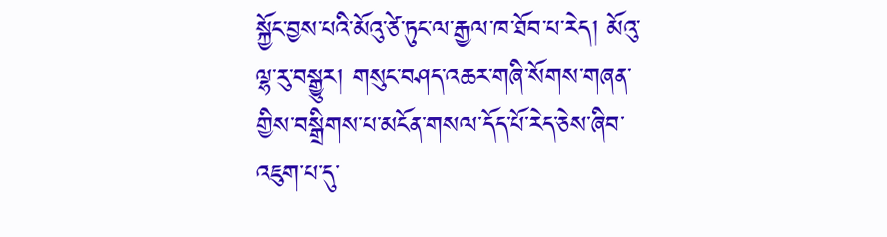སྐྱོང་བྱས་པའི་མོའུ་ཙེ་ཏུང་ལ་རྒྱལ་ཁ་ཐོབ་པ་རེད། མོའུ་ལྷ་རུ་བསྒྱུར། གསུང་བཤད་འཆར་གཞི་སོགས་གཞན་གྱིས་བསྒྲིགས་པ་མངོན་གསལ་དོད་པོ་རེད་ཅེས་ཞིབ་འཇུག་པ་དུ་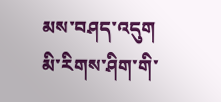མས་བཤད་འདུག མི་རིགས་ཤིག་གི་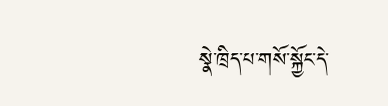སྣེ་ཁྲིད་པ་གསོ་སྐྱོང་དེ་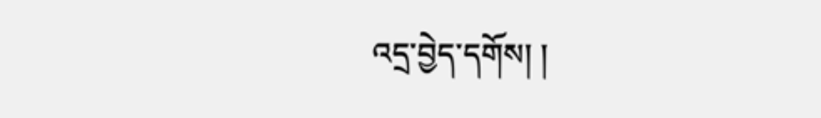འདྲ་བྱེད་དགོས། །